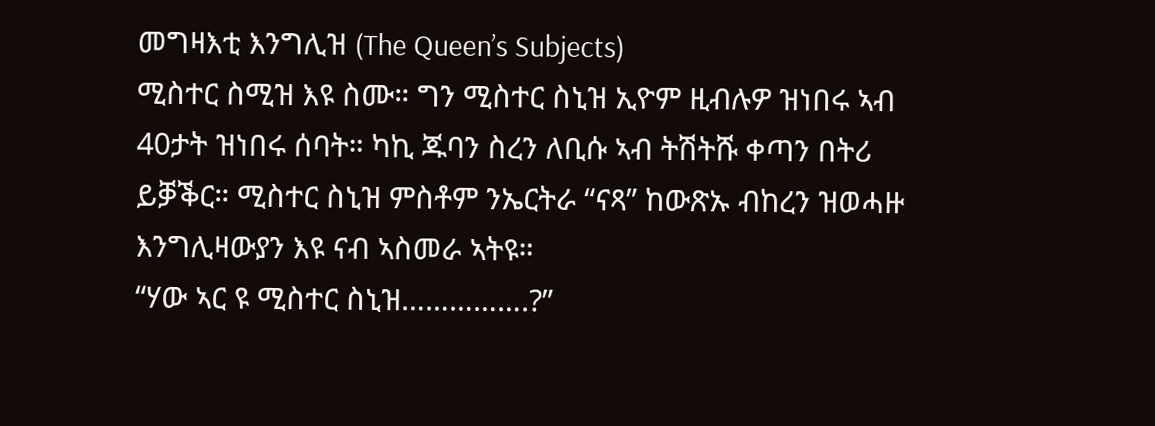መግዛእቲ እንግሊዝ (The Queen’s Subjects)
ሚስተር ስሚዝ እዩ ስሙ። ግን ሚስተር ስኒዝ ኢዮም ዚብሉዎ ዝነበሩ ኣብ 40ታት ዝነበሩ ሰባት። ካኪ ጁባን ስረን ለቢሱ ኣብ ትሽትሹ ቀጣን በትሪ ይቓቕር። ሚስተር ስኒዝ ምስቶም ንኤርትራ “ናጻ” ከውጽኡ ብከረን ዝወሓዙ እንግሊዛውያን እዩ ናብ ኣስመራ ኣትዩ።
“ሃው ኣር ዩ ሚስተር ስኒዝ…………….?”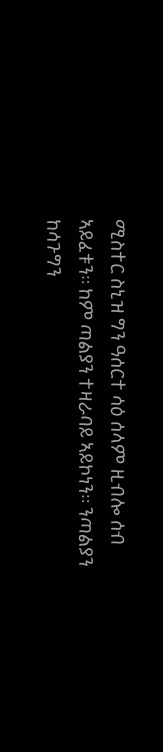ሚስተር ስኒዝ ግን ዓሰርተ ሳዕ ሰላም ዚብሎ ሰብ ኣይፈቱን። ከም ጣልያን ተዛራባይ ኣይኮነን። ንጣልያን ከሳጉግን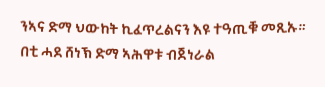ንኣና ድማ ህውከት ኪፈጥረልናን እዩ ተዓጢቑ መጺኡ። በቲ ሓደ ሸነኽ ድማ ኣሕዋቱ ብጀነራል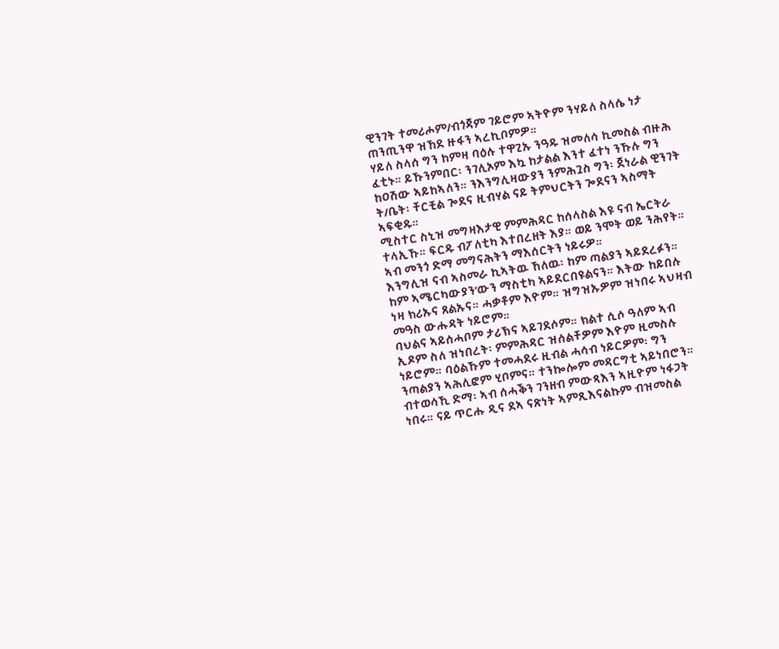ዊንገት ተመሪሖም/ብጎጃም ገይሮም ኣትዮም ንሃይለ ስላሴ ነታ ጠንጢንዋ ዝኸደ ዙፋን ኣረኪቦምዎ።
ሃይለ ስላሰ ግን ከምዛ ባዕሉ ተዋጊኡ ንዓዱ ዝመለሳ ኪመስል ብዙሕ ፈቲኑ። ይኹንምበር፡ ንገሊኦም እኳ ከታልል እንተ ፈተነ ንኹሉ ግን ከዐሽው ኣይከኣለን። ንእንግሊዛውያን ንምሕጓስ ግን፡ ጀነራል ዊንገት ት/ቤት፡ ቸርቺል ጐደና ዚብሃል ናይ ትምህርትን ጐደናን ኣስማት ኣፍቂዱ።
ሚስተር ስኒዝ መግዛእታዊ ምምሕዳር ከሰላስል እዩ ናብ ኤርትራ ተላኢኹ። ፍርዱ ብፖለቲካ እተበረዘት እያ። ወይ ንሞት ወይ ንሕየት። ኣብ መንጎ ድማ መግናሕትን ማእሰርትን ነይሩዎ።
እንግሊዝ ናብ ኣስመራ ኪኣትዉ ኸለዉ፡ ከም ጣልያን ኣይደረፉን። ከም ኣሜርካውያን’ውን ማስቲካ ኣይደርበዩልናን። እትው ከይበሉ ነዛ ክሪኡና ጸልኡና። ሓቃቶም እዮም። ዝግዝኡዎም ዝነበሩ ኣህዛብ መዓስ ውሑዳት ነይሮም።
ባህልና ኣይሰሓቦም ታሪኽና ኣይገደሶም። ክልተ ሲሶ ዓለም ኣብ ኢዶም ስለ ዝነበረት፡ ምምሕዳር ዝሰልቸዎም እዮም ዚመስሉ ነይሮም። ባዕልኹም ተመሓደሩ ዚብል ሓሳብ ነይርዎም፡ ግን ንጣልያን ኣሕሊፎም ሂቦምና። ተንኰሎም መዳርግቲ ኣይነበሮን። ብተወሳኺ ድማ፡ ኣብ ሰሓቕን ገንዘብ ምውጻእን ኣዚዮም ነፋጋት ነበሩ። ናይ ጥርሑ ዲና ደኣ ናጽነት ኣምጺእናልኩም ብዝመስል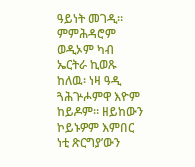ዓይነት መገዲ።
ምምሕዳሮም ወዲኦም ካብ ኤርትራ ኪወጹ ከለዉ፡ ነዛ ዓዲ ጓሕጕሖምዋ እዮም ከይዶም። ዘይከውን ኮይኑዎም እምበር ነቲ ጽርግያ’ውን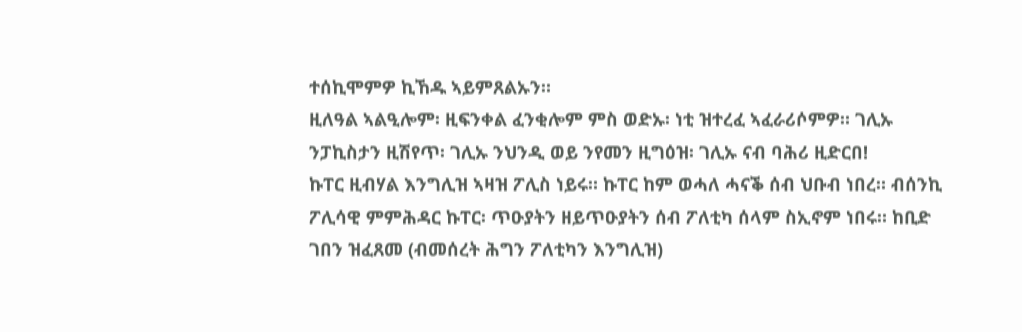ተሰኪሞምዎ ኪኸዱ ኣይምጸልኡን።
ዚለዓል ኣልዒሎም፡ ዚፍንቀል ፈንቂሎም ምስ ወድኡ፡ ነቲ ዝተረፈ ኣፈራሪሶምዎ። ገሊኡ ንፓኪስታን ዚሽየጥ፡ ገሊኡ ንህንዲ ወይ ንየመን ዚግዕዝ፡ ገሊኡ ናብ ባሕሪ ዚድርበ!
ኩፐር ዚብሃል እንግሊዝ ኣዛዝ ፖሊስ ነይሩ። ኩፐር ከም ወሓለ ሓናቕ ሰብ ህቡብ ነበረ። ብሰንኪ ፖሊሳዊ ምምሕዳር ኩፐር፡ ጥዑያትን ዘይጥዑያትን ሰብ ፖለቲካ ሰላም ስኢኖም ነበሩ። ከቢድ ገበን ዝፈጸመ (ብመሰረት ሕግን ፖለቲካን እንግሊዝ)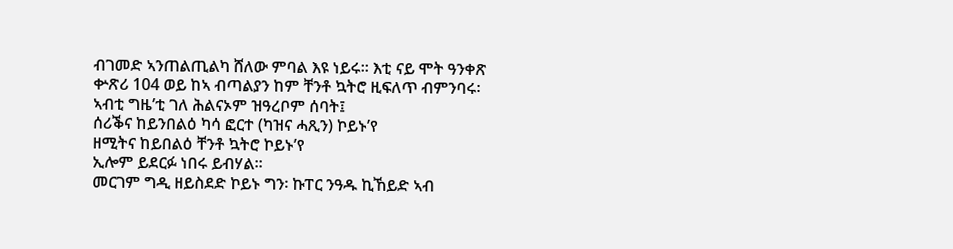ብገመድ ኣንጠልጢልካ ሸለው ምባል እዩ ነይሩ። እቲ ናይ ሞት ዓንቀጽ ቍጽሪ 104 ወይ ከኣ ብጣልያን ከም ቸንቶ ኳትሮ ዚፍለጥ ብምንባሩ፡ ኣብቲ ግዜ’ቲ ገለ ሕልናኦም ዝዓረቦም ሰባት፤
ሰሪቕና ከይንበልዕ ካሳ ፎርተ (ካዝና ሓጺን) ኮይኑ’የ
ዘሚትና ከይበልዕ ቸንቶ ኳትሮ ኮይኑ’የ
ኢሎም ይደርፉ ነበሩ ይብሃል።
መርገም ግዲ ዘይስደድ ኮይኑ ግን፡ ኩፐር ንዓዱ ኪኸይድ ኣብ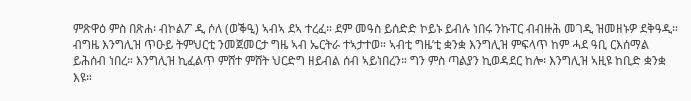ምጽዋዕ ምስ በጽሐ፡ ብኮልፖ ዲ ሶለ (ወቕዒ) ኣብኣ ደኣ ተረፈ። ደም መዓስ ይሰድድ ኮይኑ ይብሉ ነበሩ ንኩፐር ብብዙሕ መገዲ ዝመዘኑዎ ደቅዓዲ።
ብግዜ እንግሊዝ ጥዑይ ትምህርቲ ንመጀመርታ ግዜ ኣብ ኤርትራ ተኣታተወ። ኣብቲ ግዜ’ቲ ቋንቋ እንግሊዝ ምፍላጥ ከም ሓደ ዓቢ ርእሰማል ይሕሰብ ነበረ። እንግሊዝ ኪፈልጥ ምሸተ ምሸት ህርድግ ዘይብል ሰብ ኣይነበረን። ግን ምስ ጣልያን ኪወዳደር ከሎ፡ እንግሊዝ ኣዚዩ ከቢድ ቋንቋ እዩ።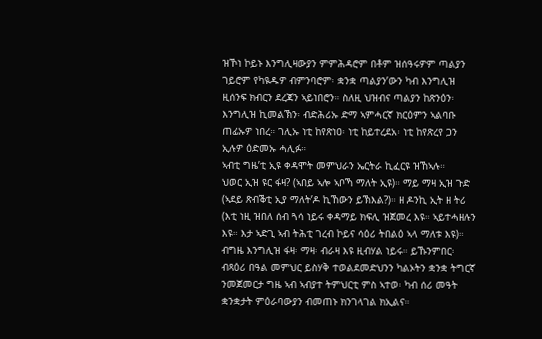ዝኾነ ኮይኑ እንግሊዛውያን ምምሕዳሮም በቶም ዝሰዓሩዎም ጣልያን ገይሮም የካዪዱዎ ብምንባሮም፡ ቋንቋ ጣልያን’ውን ካብ እንግሊዝ ዚሰንፍ ክብርን ደረጃን ኣይነበሮን። ስለዚ ህዝብና ጣልያን ከጽንዕን፡ እንግሊዝ ኪመልኽን፡ ብድሕሪኡ ድማ ኣምሓርኛ ክርዕምን ኣልባቡ ጠፊኡዎ ነበረ። ገሊኡ ነቲ ከየጽነዐ፡ ነቲ ከይተረደአ፡ ነቲ ከየጽረየ ጋን ኢሉዎ ዕድመኡ ሓሊፉ።
ኣብቲ ግዜ’ቲ ኢዩ ቀዳሞት መምህራን ኤርትራ ኪፈርዩ ዝኸኣሉ።
ህወር ኢዝ ዩር ፋዛ? (ኣበይ ኣሎ ኣቦኻ ማለት ኢዩ)። ማይ ማዛ ኢዝ ጉድ (ኣደይ ጽብቕቲ ኢያ ማለት’ዶ ኪኸውን ይኽእል?)። ዘ ዶንኪ ኢት ዘ ትሪ (እቲ ነዚ ዝበለ ሰብ ጓሳ ነይሩ ቀዳማይ ክፍሊ ዝጀመረ እዩ። ኣይተሓዘሉን እዩ። እታ ኣድጊ ኣብ ትሕቲ ገረብ ኮይና ሳዕሪ ትበልዕ ኣላ ማለቱ እዩ)።
ብግዜ እንግሊዝ ፋዛ፡ ማዛ፡ ብራዛ እዩ ዚብሃል ነይሩ። ይኹንምበር፡ ብጻዕሪ በዓል መምህር ይስሃቅ ተወልደመድህንን ካልኦትን ቋንቋ ትግርኛ ንመጀመርታ ግዜ ኣብ ኣብያተ ትምህርቲ ምስ ኣተወ፡ ካብ ሰሪ መዓት ቋንቋታት ምዕራባውያን ብመጠኑ ክንገላገል ክኢልና።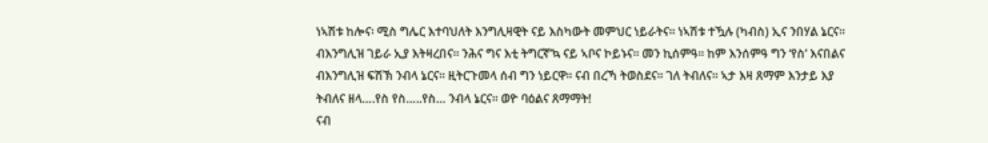ነኣሽቱ ከሎና፡ ሚስ ግሌር እተባህለት እንግሊዛዊት ናይ እስካውት መምህር ነይራትና። ነኣሽቱ ተዃሉ (ካብስ) ኢና ንበሃል ኔርና። ብእንግሊዝ ገይራ ኢያ እትዛረበና። ንሕና ግና እቲ ትግርኛ’ኳ ናይ ኣቦና ኮይኑና። መን ኪሰምዓ። ከም እንሰምዓ ግን ‘የስ’ እናበልና ብእንግሊዝ ፍሽኽ ንብላ ኔርና። ዚትርጉመላ ሰብ ግን ነይርዋ። ናብ በረኻ ትወስደና። ገለ ትብለና። ኣታ እዛ ጸማም እንታይ እያ ትብለና ዘላ….የስ የስ…..የስ… ንብላ ኔርና። ወዮ ባዕልና ጸማማት!
ናብ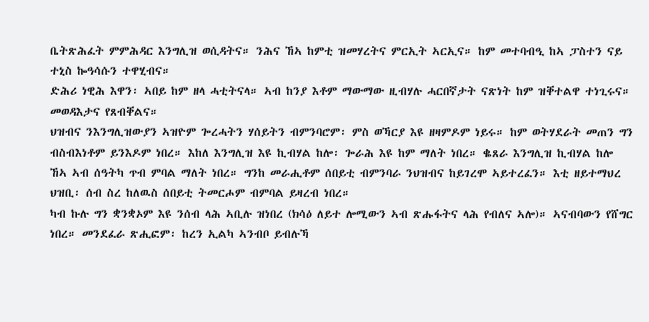ቤትጽሕፈት ምምሕዳር እንግሊዝ ወሲዳትና። ንሕና ኸኣ ከምቲ ዝመሃረትና ምርኢት ኣርኢና። ከም መተባብዒ ከኣ ፓስተን ናይ ተኒስ ኰዓሳሱን ተዋሂብና።
ድሕሪ ነዊሕ እዋን፡ ኣበይ ከም ዘላ ሓቲትናላ። ኣብ ከንያ እቶም ማውማው ዚብሃሉ ሓርበኛታት ናጽነት ከም ዝቐተልዋ ተነጊሩና። መወዳእታና የጸብቐልና።
ህዝብና ንእንግሊዝውያን ኣዝዮም ጐረሓትን ሃሰይትን ብምንባሮም፡ ምስ ወኻርያ እዩ ዘዛምዶም ነይሩ። ከም ወትሃደራት መጠን ግን ብስብእነቶም ይንእዶም ነበረ። እከለ እንግሊዝ እዩ ኪብሃል ከሎ፡ ጐራሕ እዩ ከም ማለት ነበረ። ቈጸራ እንግሊዝ ኪብሃል ከሎ ኸኣ ኣብ ሰዓትካ ጥብ ምባል ማለት ነበረ። ግንከ መራሒቶም ሰበይቲ ብምንባራ ንህዝብና ከይገረሞ ኣይተረፈን። እቲ ዘይተማህረ ህዝቢ፡ ሰብ ስረ ከለዉስ ሰበይቲ ትመርሖም ብምባል ይዛረብ ነበረ።
ካብ ኩሉ ግን ቋንቋኦም እዩ ንሰብ ላሕ ኣቢሉ ዝነበረ (ክሳዕ ለይተ ሎሚውን ኣብ ጽሑፋትና ላሕ የብለና ኣሎ)። ኣናብባውን የሸግር ነበረ። መንደፈራ ጽሒፎም፡ ከረን ኢልካ ኣንብቦ ይብሉኻ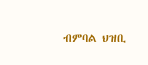ብምባል ህዝቢ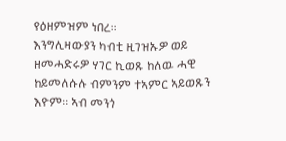የዕዘምዝም ነበረ።
እንግሊዛውያን ካብቲ ዚገዝኡዎ ወይ ዘመሓድሩዎ ሃገር ኪወጹ ከለዉ ሓዊ ከይመለሱሉ ብምንም ተኣምር ኣይወጹን እዮም። ኣብ መንጎ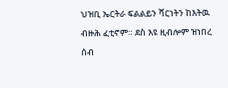ህዝቢ ኤርትራ ፍልልይን ሻርነትን ከእትዉ ብዙሕ ፈቲኖም። ደስ እዩ ዚብሎም ዝነበረ ሰብ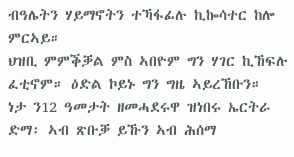ብዓሌትን ሃይማኖትን ተኻፋፊሉ ኪኰሳተር ከሎ ምርኣይ።
ህዝቢ ምምቕቓል ምስ ኣበዮም ግን ሃገር ኪኸፍሉ ፈቲኖም። ዕድል ኮይኑ ግን ግዜ ኣይረኸቡን።
ነታ ን12 ዓመታት ዘመሓደሩዋ ዝነበሩ ኤርትራ ድማ፡ ኣብ ጽቡቓ ይኹን ኣብ ሕሰማ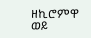ዘኪሮምዋ ወይ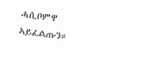ሓሲቦምዋ ኣይፈልጡን።